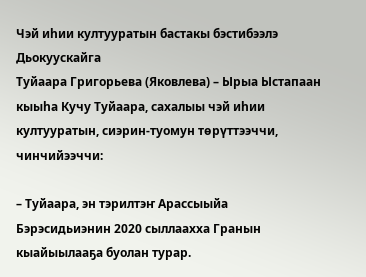Чэй иһии култууратын бастакы бэстибээлэ Дьокуускайга
Туйаара Григорьева (Яковлева) – Ырыа Ыстапаан кыыһа Кучу Туйаара, сахалыы чэй иһии култууратын, сиэрин-туомун төрүттээччи, чинчийээччи:

– Туйаара, эн тэрилтэҥ Арассыыйа Бэрэсидьиэнин 2020 сыллаахха Гранын кыайыылааҕа буолан турар.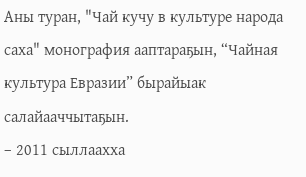Аны туран, "Чай кучу в культуре народа саха" монография ааптараҕын, “Чайная культура Евразии” бырайыак салайааччытаҕын.
– 2011 сыллаахха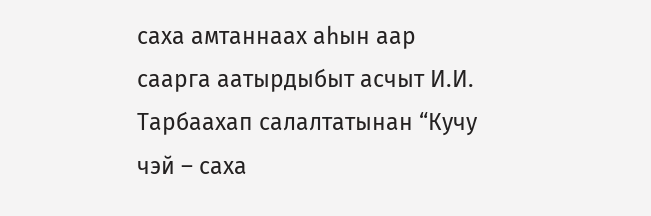саха амтаннаах аһын аар саарга аатырдыбыт асчыт И.И. Тарбаахап салалтатынан “Кучу чэй – саха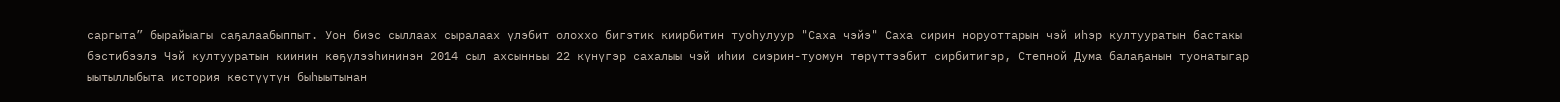саргыта” бырайыагы саҕалаабыппыт. Уон биэс сыллаах сыралаах үлэбит олоххо бигэтик киирбитин туоһулуур "Саха чэйэ" Саха сирин норуоттарын чэй иһэр култууратын бастакы бэстибээлэ Чэй култууратын киинин көҕүлээһининэн 2014 сыл ахсынньы 22 күнүгэр сахалыы чэй иһии сиэрин-туомун төрүттээбит сирбитигэр, Степной Дума балаҕанын туонатыгар ыытыллыбыта история көстүүтүн быһыытынан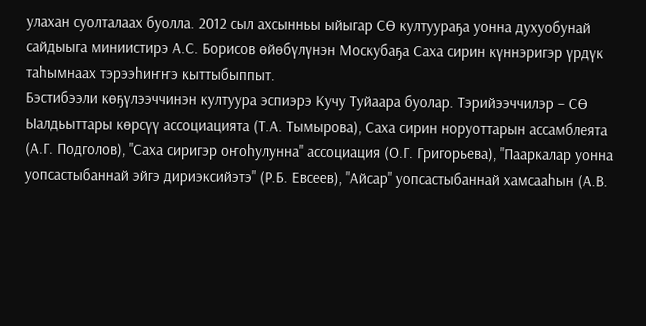улахан суолталаах буолла. 2012 сыл ахсынньы ыйыгар СӨ култуураҕа уонна духуобунай сайдыыга миниистирэ А.С. Борисов өйөбүлүнэн Москубаҕа Саха сирин күннэригэр үрдүк таһымнаах тэрээһиҥҥэ кыттыбыппыт.
Бэстибээли көҕүлээччинэн култуура эспиэрэ Кучу Туйаара буолар. Тэрийээччилэр – СӨ Ыалдьыттары көрсүү ассоциацията (Т.А. Тымырова), Саха сирин норуоттарын ассамблеята (А.Г. Подголов), "Саха сиригэр оҥоһулунна" ассоциация (О.Г. Григорьева), "Пааркалар уонна уопсастыбаннай эйгэ дириэксийэтэ" (Р.Б. Евсеев), "Айсар" уопсастыбаннай хамсааһын (А.В.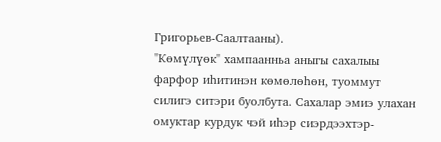Григорьев-Саалтааны).
"Көмүлүөк" хампаанньа аныгы сахалыы фарфор иһитинэн көмөлөһөн, туоммут силигэ ситэри буолбута. Сахалар эмиэ улахан омуктар курдук чэй иһэр сиэрдээхтэр-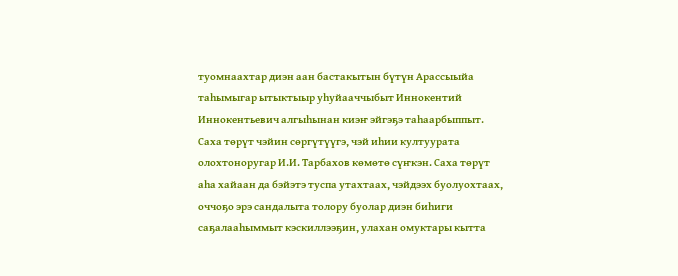туомнаахтар диэн аан бастакытын бүтүн Арассыыйа таһымыгар ытыктыыр уһуйааччыбыт Иннокентий Иннокентьевич алгыһынан киэҥ эйгэҕэ таһаарбыппыт. Саха төрүт чэйин сөргүтүүгэ, чэй иһии култуурата олохтоноругар И.И. Тарбахов көмөтө сүҥкэн. Саха төрүт аһа хайаан да бэйэтэ туспа утахтаах, чэйдээх буолуохтаах, оччоҕо эрэ сандалыта толору буолар диэн биһиги саҕалааһыммыт кэскиллээҕин, улахан омуктары кытта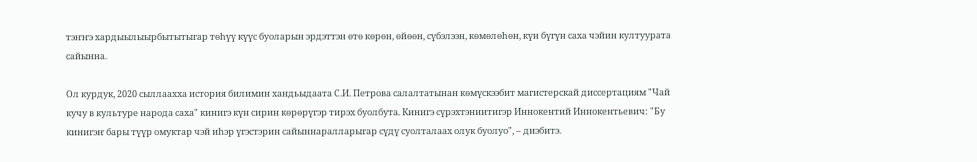тэҥҥэ хардыылыырбытытыгар төһүү күүс буоларын эрдэттэн өтө көрөн, өйөөн, сүбэлээн, көмөлөһөн, күн бүгүн саха чэйин култуурата сайынна.

Ол курдук, 2020 сыллаахха история билимин хандьыдаата С.И. Петрова салалтатынан көмүскээбит магистерскай диссертациям "Чай кучу в культуре народа саха" кинигэ күн сирин көрөрүгэр тирэх буолбута. Кинигэ сүрэхтэниитигэр Иннокентий Иннокентьевич: "Бу кинигэҥ бары түүр омуктар чэй иһэр үгэстэрин сайыннаралларыгар сүдү суолталаах олук буолуо", – диэбитэ.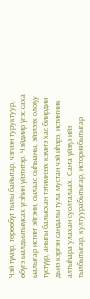Чэй түмэр, төрөөбүт тылы байытар, чэгиэн туруктуур, өбүгэ ыалдьытымсах үгэһин үйэтитэр. Чэйдиир үгэс саха ыалыгар истиҥ эйгэни, сылаас сыһыаны, эйэлээх олоҕу түстүүр, аныгы балысхан тэтимнээх кэмҥэ хас биирдии дьиэ кэргэн сандалы тула мустан чэй иһэрэ, истиҥник алтыһара улахан суолталаах. Саҥа үйэҕэ ийэ тылбытыгар, култуурабытыгар, историябытыгар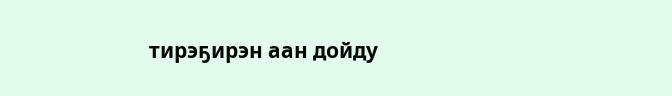тирэҕирэн аан дойду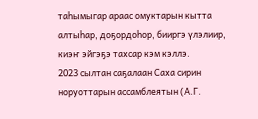таһымыгар араас омуктарын кытта алтыһар, доҕордоһор, бииргэ үлэлиир, киэҥ эйгэҕэ тахсар кэм кэллэ.
2023 сылтан саҕалаан Саха сирин норуоттарын ассамблеятын (А.Г.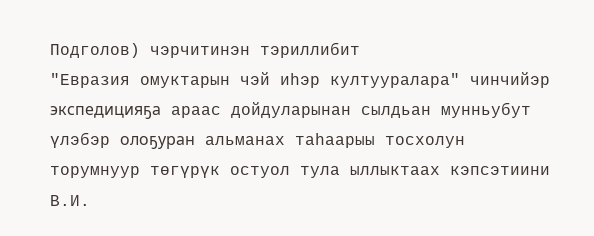Подголов) чэрчитинэн тэриллибит
"Евразия омуктарын чэй иһэр култууралара" чинчийэр экспедицияҕа араас дойдуларынан сылдьан мунньубут үлэбэр олоҕуран альманах таһаарыы тосхолун торумнуур төгүрүк остуол тула ыллыктаах кэпсэтиини В.И.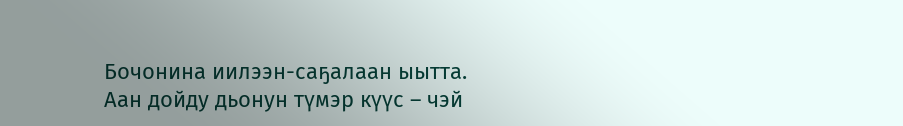Бочонина иилээн-саҕалаан ыытта.
Аан дойду дьонун түмэр күүс – чэй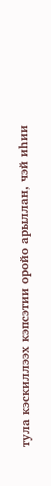тула кэскиллээх кэпсэтии оройо арыллан, чэй иһии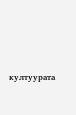култуурата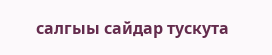салгыы сайдар тускута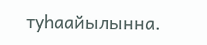туһаайылынна.